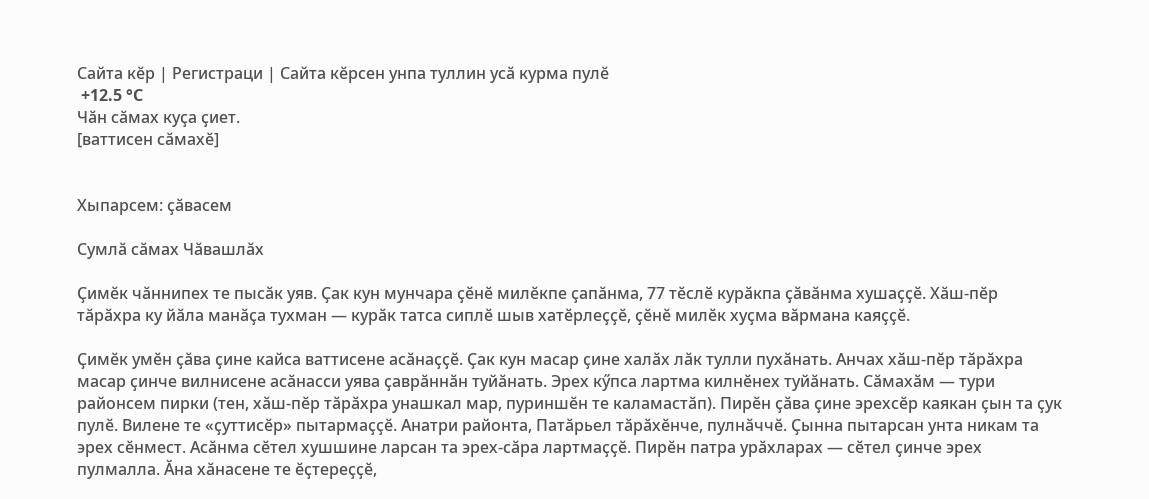Сайта кӗр | Регистраци | Сайта кӗрсен унпа туллин усӑ курма пулӗ
 +12.5 °C
Чӑн сӑмах куҫа ҫиет.
[ваттисен сӑмахӗ]


Хыпарсем: ҫӑвасем

Сумлӑ сӑмах Чӑвашлӑх

Ҫимӗк чӑннипех те пысӑк уяв. Ҫак кун мунчара ҫӗнӗ милӗкпе ҫапӑнма, 77 тӗслӗ курӑкпа ҫӑвӑнма хушаҫҫӗ. Хӑш-пӗр тӑрӑхра ку йӑла манӑҫа тухман — курӑк татса сиплӗ шыв хатӗрлеҫҫӗ, ҫӗнӗ милӗк хуҫма вӑрмана каяҫҫӗ.

Ҫимӗк умӗн ҫӑва ҫине кайса ваттисене асӑнаҫҫӗ. Ҫак кун масар ҫине халӑх лӑк тулли пухӑнать. Анчах хӑш-пӗр тӑрӑхра масар ҫинче вилнисене асӑнасси уява ҫаврӑннӑн туйӑнать. Эрех кӳпса лартма килнӗнех туйӑнать. Сӑмахӑм — тури районсем пирки (тен, хӑш-пӗр тӑрӑхра унашкал мар, пуриншӗн те каламастӑп). Пирӗн ҫӑва ҫине эрехсӗр каякан ҫын та ҫук пулӗ. Вилене те «ҫуттисӗр» пытармаҫҫӗ. Анатри районта, Патӑрьел тӑрӑхӗнче, пулнӑччӗ. Ҫынна пытарсан унта никам та эрех сӗнмест. Асӑнма сӗтел хушшине ларсан та эрех-сӑра лартмаҫҫӗ. Пирӗн патра урӑхларах — сӗтел ҫинче эрех пулмалла. Ӑна хӑнасене те ӗҫтереҫҫӗ,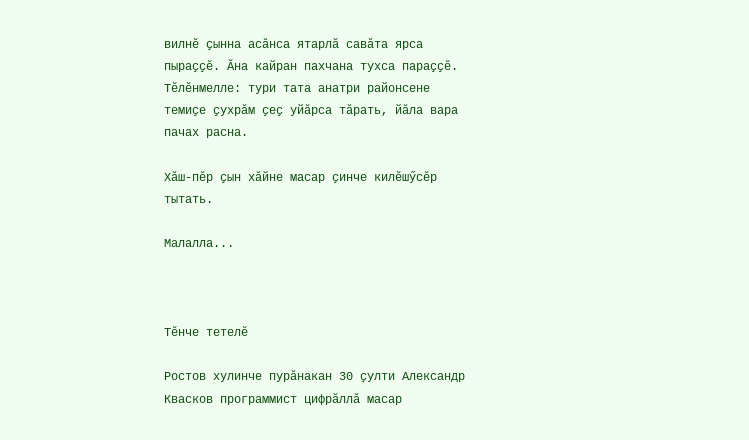вилнӗ ҫынна асӑнса ятарлӑ савӑта ярса пыраҫҫӗ. Ӑна кайран пахчана тухса параҫҫӗ. Тӗлӗнмелле: тури тата анатри районсене темиҫе ҫухрӑм ҫеҫ уйӑрса тӑрать, йӑла вара пачах расна.

Хӑш-пӗр ҫын хӑйне масар ҫинче килӗшӳсӗр тытать.

Малалла...



Тӗнче тетелӗ

Ростов хулинче пурӑнакан 30 ҫулти Александр Квасков программист цифрӑллӑ масар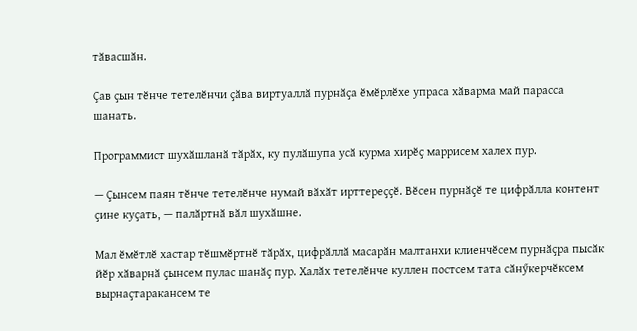тӑвасшӑн.

Ҫав ҫын тӗнче тетелӗнчи ҫӑва виртуаллӑ пурнӑҫа ӗмӗрлӗхе упраса хӑварма май парасса шанать.

Программист шухӑшланӑ тӑрӑх, ку пулӑшупа усӑ курма хирӗҫ маррисем халех пур.

— Ҫынсем паян тӗнче тетелӗнче нумай вӑхӑт ирттереҫҫӗ. Вӗсен пурнӑҫӗ те цифрӑлла контент ҫине куҫать, — палӑртнӑ вӑл шухӑшне.

Мал ӗмӗтлӗ хастар тӗшмӗртнӗ тӑрӑх, цифрӑллӑ масарӑн малтанхи клиенчӗсем пурнӑҫра пысӑк йӗр хӑварнӑ ҫынсем пулас шанӑҫ пур. Халӑх тетелӗнче куллен постсем тата сӑнӳкерчӗксем вырнаҫтаракансем те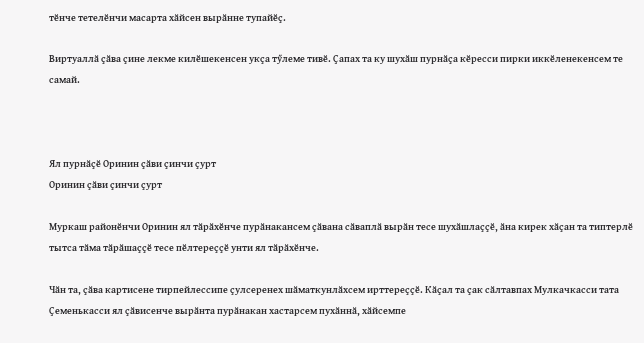тӗнче тетелӗнчи масарта хӑйсен вырӑнне тупайӗҫ.

Виртуаллӑ ҫӑва ҫине лекме килӗшекенсен укҫа тӳлеме тивӗ. Ҫапах та ку шухӑш пурнӑҫа кӗресси пирки иккӗленекенсем те самай.



Ял пурнӑҫӗ Оринин ҫӑви ҫинчи ҫурт
Оринин ҫӑви ҫинчи ҫурт

Муркаш районӗнчи Оринин ял тӑрӑхӗнче пурӑнакансем ҫӑвана сӑваплӑ вырӑн тесе шухӑшлаҫҫӗ, ӑна кирек хӑҫан та типтерлӗ тытса тӑма тӑрӑшаҫҫӗ тесе пӗлтереҫҫӗ унти ял тӑрӑхӗнче.

Чӑн та, ҫӑва картисене тирпейлессипе ҫулсеренех шӑматкунлӑхсем ирттереҫҫӗ. Кӑҫал та ҫак сӑлтавпах Мулкачкасси тата Ҫеменькасси ял ҫӑвисенче вырӑнта пурӑнакан хастарсем пухӑннӑ, хӑйсемпе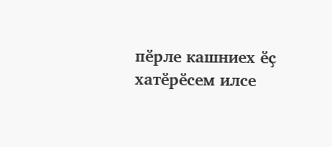пӗрле кашниех ӗҫ хатӗрӗсем илсе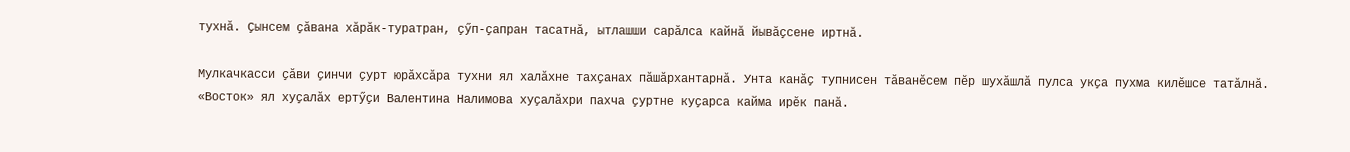тухнӑ. Ҫынсем ҫӑвана хӑрӑк-туратран, ҫӳп-ҫапран тасатнӑ, ытлашши сарӑлса кайнӑ йывӑҫсене иртнӑ.

Мулкачкасси ҫӑви ҫинчи ҫурт юрӑхсӑра тухни ял халӑхне тахҫанах пӑшӑрхантарнӑ. Унта канӑҫ тупнисен тӑванӗсем пӗр шухӑшлӑ пулса укҫа пухма килӗшсе татӑлнӑ. «Восток» ял хуҫалӑх ертӳҫи Валентина Налимова хуҫалӑхри пахча ҫуртне куҫарса кайма ирӗк панӑ.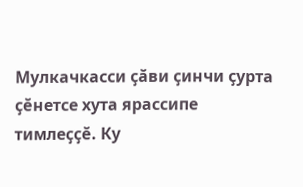Мулкачкасси ҫӑви ҫинчи ҫурта ҫӗнетсе хута ярассипе тимлеҫҫӗ. Ку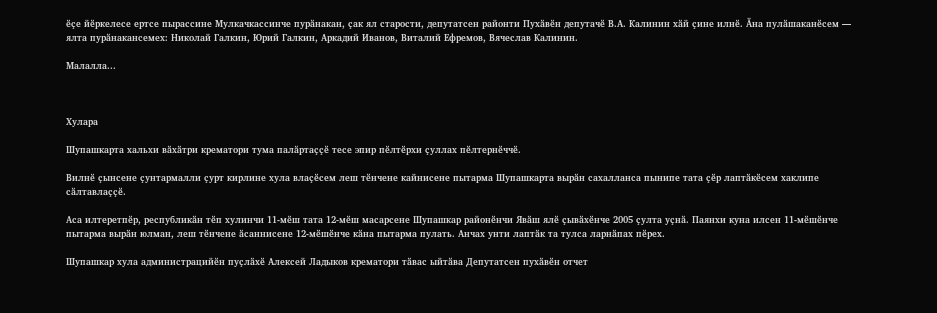ӗҫе йӗркелесе ертсе пырассине Мулкачкассинче пурӑнакан, ҫак ял старости, депутатсен районти Пухӑвӗн депутачӗ В.А. Калинин хӑй ҫине илнӗ. Ӑна пулӑшаканӗсем — ялта пурӑнакансемех: Николай Галкин, Юрий Галкин, Аркадий Иванов, Виталий Ефремов, Вячеслав Калинин.

Малалла...



Хулара

Шупашкарта хальхи вӑхӑтри крематори тума палӑртаҫҫӗ тесе эпир пӗлтӗрхи ҫуллах пӗлтернӗччӗ.

Вилнӗ ҫынсене ҫунтармалли ҫурт кирлине хула влаҫӗсем леш тӗнчене кайнисене пытарма Шупашкарта вырӑн сахалланса пынипе тата ҫӗр лаптӑкӗсем хаклипе сӑлтавлаҫҫӗ.

Аса илтеретпӗр, республикӑн тӗп хулинчи 11-мӗш тата 12-мӗш масарсене Шупашкар районӗнчи Явӑш ялӗ ҫывӑхӗнче 2005 ҫулта уҫнӑ. Паянхи куна илсен 11-мӗшӗнче пытарма вырӑн юлман, леш тӗнчене ӑсаннисене 12-мӗшӗнче кӑна пытарма пулать. Анчах унти лаптӑк та тулса ларнӑпах пӗрех.

Шупашкар хула администрацийӗн пуҫлӑхӗ Алексей Ладыков крематори тӑвас ыйтӑва Депутатсен пухӑвӗн отчет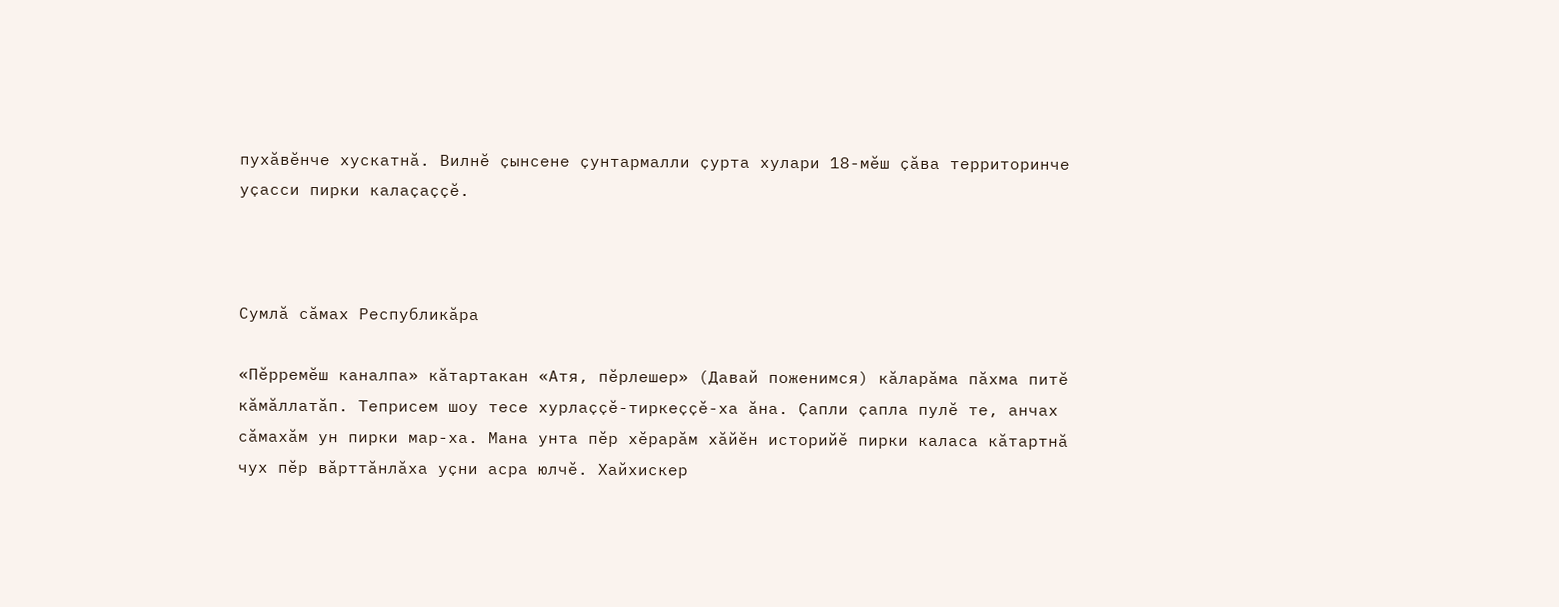пухӑвӗнче хускатнӑ. Вилнӗ ҫынсене ҫунтармалли ҫурта хулари 18-мӗш ҫӑва территоринче уҫасси пирки калаҫаҫҫӗ.



Сумлӑ сӑмах Республикӑра

«Пӗрремӗш каналпа» кӑтартакан «Атя, пӗрлешер» (Давай поженимся) кӑларӑма пӑхма питӗ кӑмӑллатӑп. Теприсем шоу тесе хурлаҫҫӗ-тиркеҫҫӗ-ха ӑна. Ҫапли ҫапла пулӗ те, анчах сӑмахӑм ун пирки мар-ха. Мана унта пӗр хӗрарӑм хӑйӗн историйӗ пирки каласа кӑтартнӑ чух пӗр вӑрттӑнлӑха уҫни асра юлчӗ. Хайхискер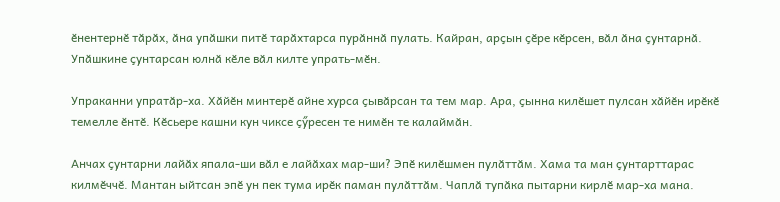ӗнентернӗ тӑрӑх, ӑна упӑшки питӗ тарӑхтарса пурӑннӑ пулать. Кайран, арҫын ҫӗре кӗрсен, вӑл ӑна ҫунтарнӑ. Упӑшкине ҫунтарсан юлнӑ кӗле вӑл килте упрать-мӗн.

Упраканни упратӑр-ха. Хӑйӗн минтерӗ айне хурса ҫывӑрсан та тем мар. Ара, ҫынна килӗшет пулсан хӑйӗн ирӗкӗ темелле ӗнтӗ. Кӗсьере кашни кун чиксе ҫӳресен те нимӗн те калаймӑн.

Анчах ҫунтарни лайӑх япала-ши вӑл е лайӑхах мар-ши? Эпӗ килӗшмен пулӑттӑм. Хама та ман ҫунтарттарас килмӗччӗ. Мантан ыйтсан эпӗ ун пек тума ирӗк паман пулӑттӑм. Чаплӑ тупӑка пытарни кирлӗ мар-ха мана.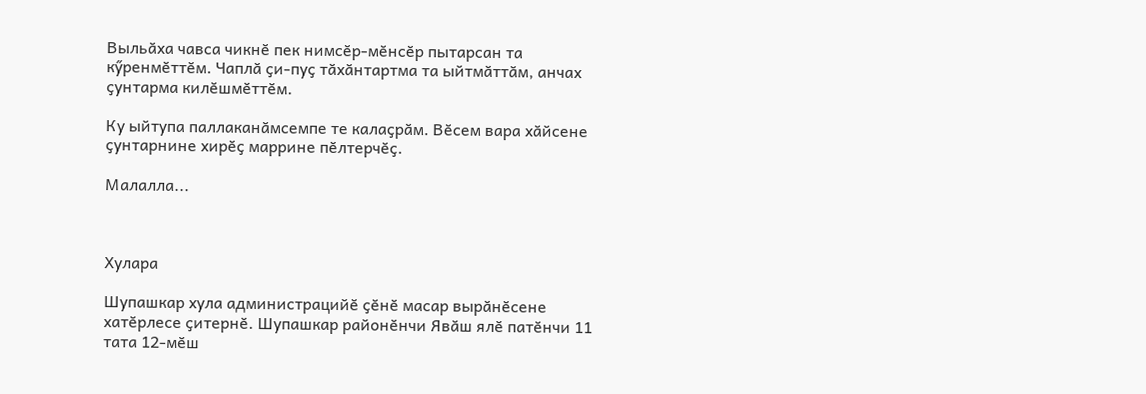Выльӑха чавса чикнӗ пек нимсӗр-мӗнсӗр пытарсан та кӳренмӗттӗм. Чаплӑ ҫи-пуҫ тӑхӑнтартма та ыйтмӑттӑм, анчах ҫунтарма килӗшмӗттӗм.

Ку ыйтупа паллаканӑмсемпе те калаҫрӑм. Вӗсем вара хӑйсене ҫунтарнине хирӗҫ маррине пӗлтерчӗҫ.

Малалла...



Хулара

Шупашкар хула администрацийӗ ҫӗнӗ масар вырӑнӗсене хатӗрлесе ҫитернӗ. Шупашкар районӗнчи Явӑш ялӗ патӗнчи 11 тата 12-мӗш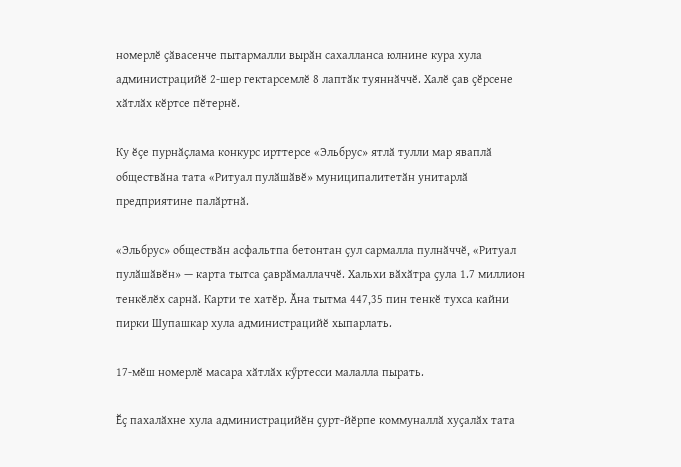номерлӗ ҫӑвасенче пытармалли вырӑн сахалланса юлнине кура хула администрацийӗ 2-шер гектарсемлӗ 8 лаптӑк туяннӑччӗ. Халӗ ҫав ҫӗрсене хӑтлӑх кӗртсе пӗтернӗ.

Ку ӗҫе пурнӑҫлама конкурс ирттерсе «Эльбрус» ятлӑ тулли мар яваплӑ обществӑна тата «Ритуал пулӑшӑвӗ» муниципалитетӑн унитарлӑ предприятине палӑртнӑ.

«Эльбрус» обществӑн асфальтпа бетонтан ҫул сармалла пулнӑччӗ, «Ритуал пулӑшӑвӗн» — карта тытса ҫаврӑмаллаччӗ. Хальхи вӑхӑтра ҫула 1.7 миллион тенкӗлӗх сарнӑ. Карти те хатӗр. Ӑна тытма 447,35 пин тенкӗ тухса кайни пирки Шупашкар хула администрацийӗ хыпарлать.

17-мӗш номерлӗ масара хӑтлӑх кӳртесси малалла пырать.

Ӗҫ пахалӑхне хула администрацийӗн ҫурт-йӗрпе коммуналлӑ хуҫалӑх тата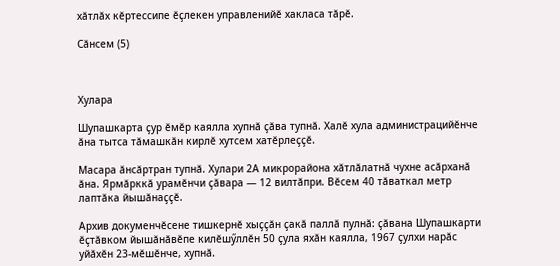хӑтлӑх кӗртессипе ӗҫлекен управленийӗ хакласа тӑрӗ.

Сӑнсем (5)



Хулара

Шупашкарта ҫур ӗмӗр каялла хупнӑ ҫӑва тупнӑ. Халӗ хула администрацийӗнче ӑна тытса тӑмашкӑн кирлӗ хутсем хатӗрлеҫҫӗ.

Масара ӑнсӑртран тупнӑ. Хулари 2А микрорайона хӑтлӑлатнӑ чухне асӑрханӑ ӑна. Ярмӑрккӑ урамӗнчи ҫӑвара — 12 вилтӑпри. Вӗсем 40 тӑваткал метр лаптӑка йышӑнаҫҫӗ.

Архив докуменчӗсене тишкернӗ хыҫҫӑн ҫакӑ паллӑ пулнӑ: ҫӑвана Шупашкарти ӗҫтӑвком йышӑнӑвӗпе килӗшӳллӗн 50 ҫула яхӑн каялла, 1967 ҫулхи нарӑс уйӑхӗн 23-мӗшӗнче, хупнӑ.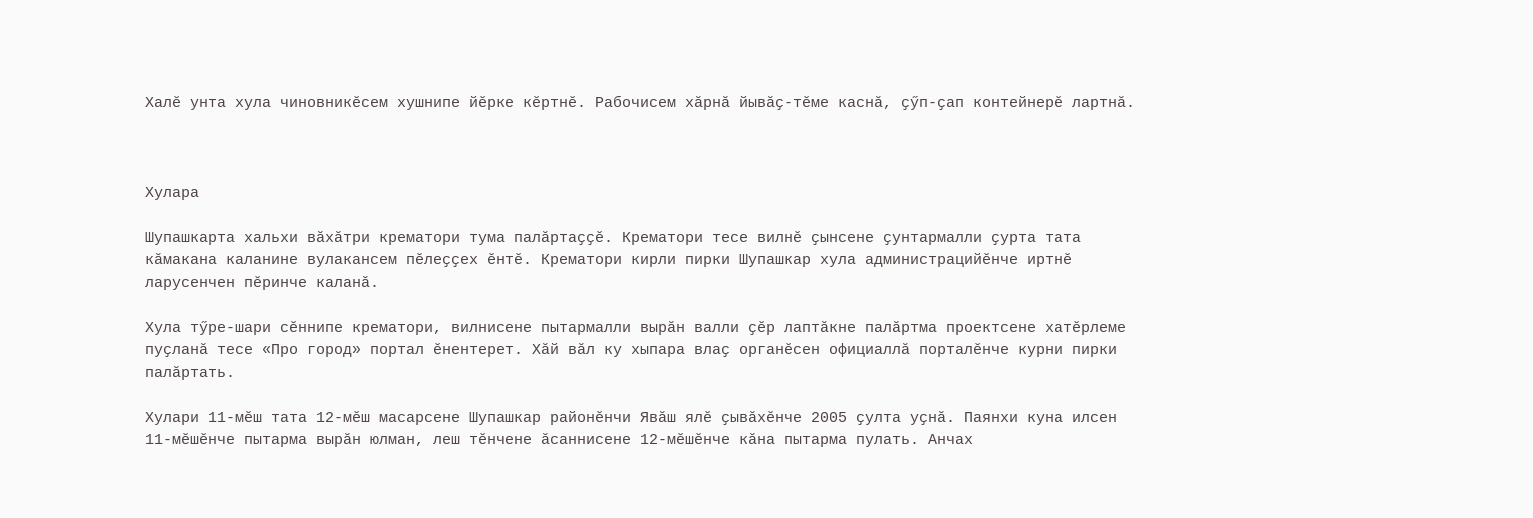Халӗ унта хула чиновникӗсем хушнипе йӗрке кӗртнӗ. Рабочисем хӑрнӑ йывӑҫ-тӗме каснӑ, ҫӳп-ҫап контейнерӗ лартнӑ.



Хулара

Шупашкарта хальхи вӑхӑтри крематори тума палӑртаҫҫӗ. Крематори тесе вилнӗ ҫынсене ҫунтармалли ҫурта тата кӑмакана каланине вулакансем пӗлеҫҫех ӗнтӗ. Крематори кирли пирки Шупашкар хула администрацийӗнче иртнӗ ларусенчен пӗринче каланӑ.

Хула тӳре-шари сӗннипе крематори, вилнисене пытармалли вырӑн валли ҫӗр лаптӑкне палӑртма проектсене хатӗрлеме пуҫланӑ тесе «Про город» портал ӗнентерет. Хӑй вӑл ку хыпара влаҫ органӗсен официаллӑ порталӗнче курни пирки палӑртать.

Хулари 11-мӗш тата 12-мӗш масарсене Шупашкар районӗнчи Явӑш ялӗ ҫывӑхӗнче 2005 ҫулта уҫнӑ. Паянхи куна илсен 11-мӗшӗнче пытарма вырӑн юлман, леш тӗнчене ӑсаннисене 12-мӗшӗнче кӑна пытарма пулать. Анчах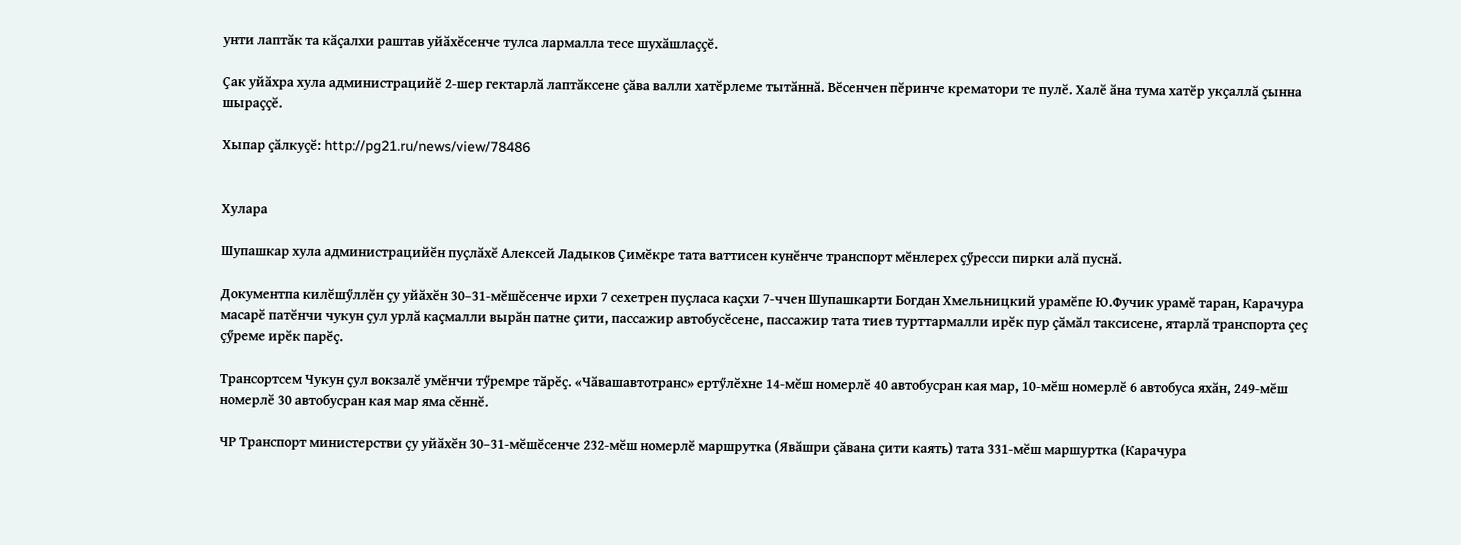унти лаптӑк та кӑҫалхи раштав уйӑхӗсенче тулса лармалла тесе шухӑшлаҫҫӗ.

Ҫак уйӑхра хула администрацийӗ 2-шер гектарлӑ лаптӑксене ҫӑва валли хатӗрлеме тытӑннӑ. Вӗсенчен пӗринче крематори те пулӗ. Халӗ ӑна тума хатӗр укҫаллӑ ҫынна шыраҫҫӗ.

Хыпар ҫӑлкуҫӗ: http://pg21.ru/news/view/78486


Хулара

Шупашкар хула администрацийӗн пуҫлӑхӗ Алексей Ладыков Ҫимӗкре тата ваттисен кунӗнче транспорт мӗнлерех ҫӳресси пирки алӑ пуснӑ.

Документпа килӗшӳллӗн ҫу уйӑхӗн 30–31-мӗшӗсенче ирхи 7 сехетрен пуҫласа каҫхи 7-ччен Шупашкарти Богдан Хмельницкий урамӗпе Ю.Фучик урамӗ таран, Карачура масарӗ патӗнчи чукун ҫул урлӑ каҫмалли вырӑн патне ҫити, пассажир автобусӗсене, пассажир тата тиев турттармалли ирӗк пур ҫӑмӑл таксисене, ятарлӑ транспорта ҫеҫ ҫӳреме ирӗк парӗҫ.

Трансортсем Чукун ҫул вокзалӗ умӗнчи тӳремре тӑрӗҫ. «Чӑвашавтотранс» ертӳлӗхне 14-мӗш номерлӗ 40 автобусран кая мар, 10-мӗш номерлӗ 6 автобуса яхӑн, 249-мӗш номерлӗ 30 автобусран кая мар яма сӗннӗ.

ЧР Транспорт министерстви ҫу уйӑхӗн 30–31-мӗшӗсенче 232-мӗш номерлӗ маршрутка (Явӑшри ҫӑвана ҫити каять) тата 331-мӗш маршуртка (Карачура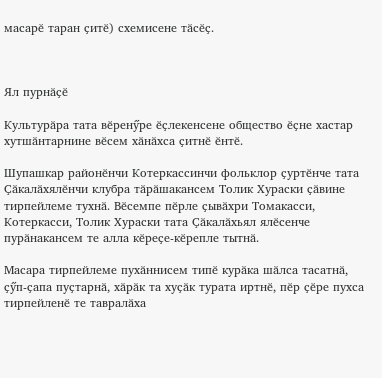масарӗ таран ҫитӗ) схемисене тӑсӗҫ.



Ял пурнӑҫӗ

Культурӑра тата вӗренӳре ӗҫлекенсене общество ӗҫне хастар хутшӑнтарнине вӗсем хӑнӑхса ҫитнӗ ӗнтӗ.

Шупашкар районӗнчи Котеркассинчи фольклор ҫуртӗнче тата Ҫӑкалӑхялӗнчи клубра тӑрӑшакансем Толик Хураски ҫӑвине тирпейлеме тухнӑ. Вӗсемпе пӗрле ҫывӑхри Томакасси, Котеркасси, Толик Хураски тата Ҫӑкалӑхьял ялӗсенче пурӑнакансем те алла кӗреҫе-кӗрепле тытнӑ.

Масара тирпейлеме пухӑннисем типӗ курӑка шӑлса тасатнӑ, ҫӳп-ҫапа пуҫтарнӑ, хӑрӑк та хуҫӑк турата иртнӗ, пӗр ҫӗре пухса тирпейленӗ те тавралӑха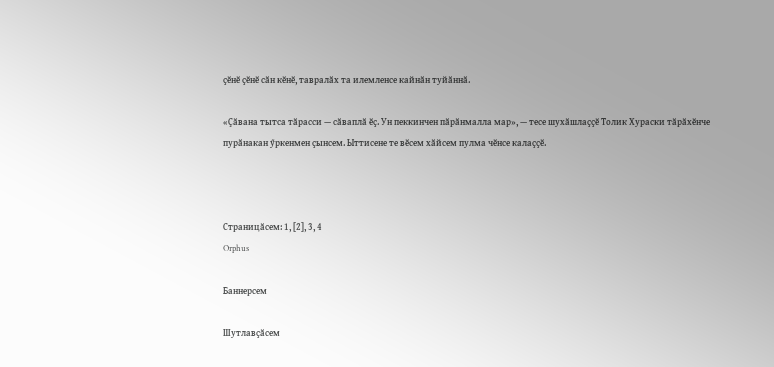ҫӗнӗ ҫӗнӗ сӑн кӗнӗ, тавралӑх та илемленсе кайнӑн туйӑннӑ.

«Ҫӑвана тытса тӑрасси — сӑваплӑ ӗҫ. Ун пеккинчен пӑрӑнмалла мар», — тесе шухӑшлаҫҫӗ Толик Хураски тӑрӑхӗнче пурӑнакан ӳркенмен ҫынсем. Ыттисене те вӗсем хӑйсем пулма чӗнсе калаҫҫӗ.



Страницӑсем: 1, [2], 3, 4
Orphus

Баннерсем

Шутлавҫӑсем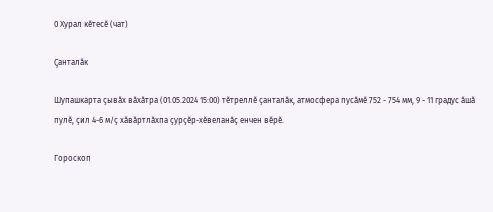0 Хурал кӗтесӗ (чат)

Ҫанталӑк

Шупашкарта ҫывӑх вӑхӑтра (01.05.2024 15:00) тӗтреллӗ ҫанталӑк, атмосфера пусӑмӗ 752 - 754 мм, 9 - 11 градус ӑшӑ пулӗ, ҫил 4-6 м/ҫ хӑвӑртлӑхпа ҫурҫӗр-хӗвеланӑҫ енчен вӗрӗ.

Гороскоп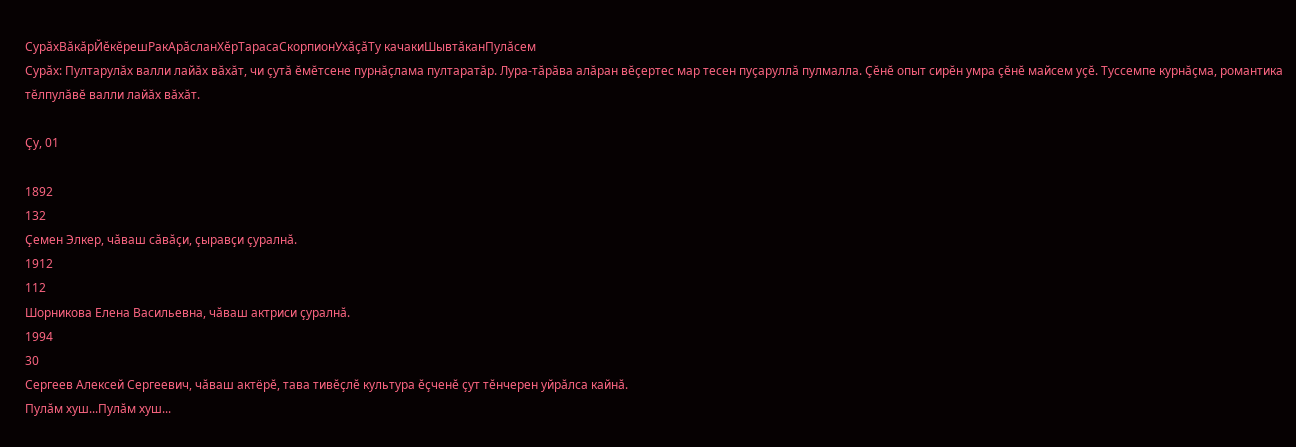СурӑхВӑкӑрЙӗкӗрешРакАрӑсланХӗрТарасаСкорпионУхӑҫӑТу качакиШывтӑканПулӑсем
Сурӑх: Пултарулăх валли лайăх вăхăт, чи çутă ĕмĕтсене пурнăçлама пултаратăр. Лура-тăрăва алăран вĕçертес мар тесен пуçаруллă пулмалла. Çĕнĕ опыт сирĕн умра çĕнĕ майсем уçĕ. Туссемпе курнăçма, романтика тĕлпулăвĕ валли лайăх вăхăт.

Ҫу, 01

1892
132
Ҫемен Элкер, чӑваш сӑвӑҫи, ҫыравҫи ҫуралнӑ.
1912
112
Шорникова Елена Васильевна, чӑваш актриси ҫуралнӑ.
1994
30
Сергеев Алексей Сергеевич, чӑваш актёрӗ, тава тивӗҫлӗ культура ӗҫченӗ ҫут тӗнчерен уйрӑлса кайнӑ.
Пулӑм хуш...Пулӑм хуш...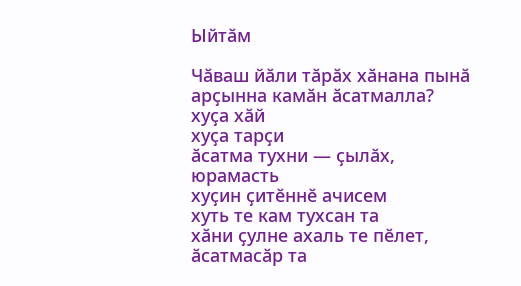Ыйтӑм

Чӑваш йӑли тӑрӑх хӑнана пынӑ арҫынна камӑн ӑсатмалла?
хуҫа хӑй
хуҫа тарҫи
ӑсатма тухни — ҫылӑх, юрамасть
хуҫин ҫитӗннӗ ачисем
хуть те кам тухсан та
хӑни ҫулне ахаль те пӗлет, ӑсатмасӑр та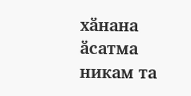хӑнана ӑсатма никам та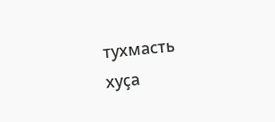тухмасть
хуҫа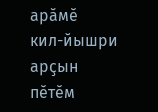арӑмӗ
кил-йышри арҫын
пӗтӗм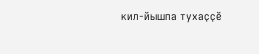кил-йышпа тухаҫҫӗ